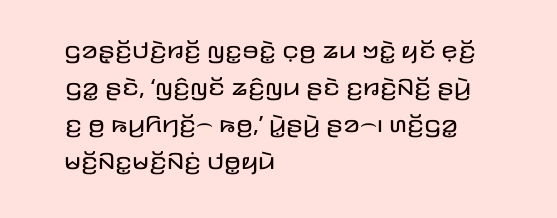ꤞꤤꤔ꤫ꤢꤩ꤬ꤓꤢꤧ꤬ꤙꤢꤩ꤬ ꤜꤢ꤭ꤋꤢꤧ꤭ ꤍ꤫ꤥ꤬ ꤘꤣ ꤠꤢꤧ꤭ ꤟꤢꤩ ꤕ꤫ꤢꤩ꤬ ꤞꤤ꤭ ꤔꤢꤧ, ‘ꤜꤢꤨ꤬ꤜꤢꤩ ꤘꤢꤨ꤬ꤜꤣ ꤔꤢꤧ ꤢ꤬ꤙꤢꤧ꤬ꤡꤢꤩ꤬ ꤔꤣꤧ꤬ ꤢ꤬ ꤥ꤬ ꤒꤣ꤬ꤖꤚꤢꤩ꤬꤮ ꤒꤥ꤬,’ ꤣꤧ꤭ꤔꤣꤧ꤬ ꤔꤤ꤮꤯ ꤛꤢꤩ꤬ꤞꤤ꤭ ꤗꤢꤩ꤬ꤡꤢ꤭ꤗꤢꤩ꤬ꤡꤢꤦ꤬ ꤓꤥ꤭ꤟꤣꤧ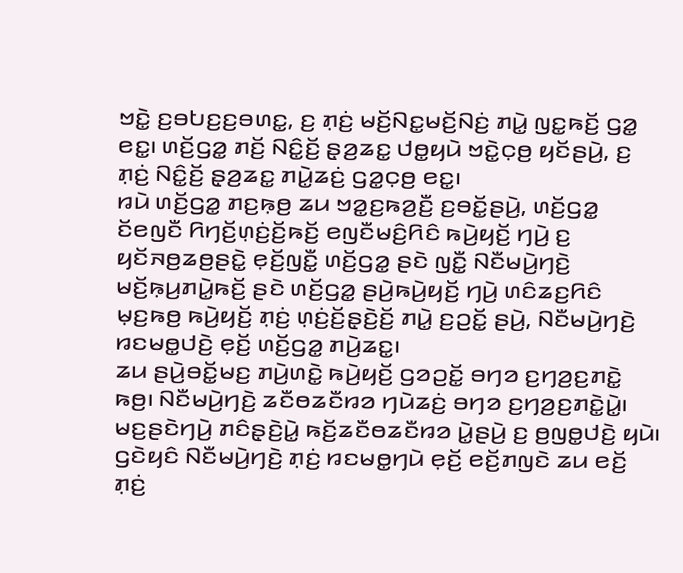ꤠꤢꤧ꤭ ꤢ꤬ꤋꤝꤢ꤬ꤢ꤬ꤋꤛꤢ꤭, ꤢ꤬ ꤊ꤫ꤢꤦ꤬ ꤗꤢꤩ꤬ꤡꤢ꤭ꤗꤢꤩ꤬ꤡꤢꤦ꤬ ꤊꤣꤧ꤭ ꤜꤢ꤭ꤒꤢꤩ꤬ ꤞꤤ꤭ ꤕꤢ꤭꤯ ꤛꤢꤩ꤬ꤞꤤ꤭ ꤊꤢꤩ꤬ ꤡꤢꤨ꤭ꤢꤩ꤬ ꤔ꤫ꤤ꤬ꤘꤢ꤭ ꤓꤥ꤭ꤟꤣꤧ ꤠꤢꤧ꤭ꤍ꤫ꤥ꤬ ꤟꤢꤩꤔꤣꤧ꤬, ꤢ꤬ ꤊ꤫ꤢꤦ꤬ ꤡꤢꤨ꤭ꤢꤩ꤬ ꤔ꤫ꤤ꤬ꤘꤢ꤭ ꤊꤣꤧ꤭ꤘꤢꤦ꤬ ꤞꤤ꤭ꤍ꤫ꤥ꤬ ꤕꤢ꤭꤯
ꤙꤣꤧ ꤛꤢꤩ꤬ꤞꤤ꤭ ꤊꤢ꤬ꤒ꤫ꤥ꤬ ꤘꤣ ꤠꤤ꤭ꤢ꤬ꤒꤤ꤬ꤢꤪ꤬ ꤢ꤬ꤋꤢꤩ꤭ꤔꤣꤧ꤬, ꤛꤢꤩ꤬ꤞꤤ꤭ ꤢꤩꤕꤜꤢꤪ ꤖꤚꤢꤩ꤬ꤛ꤫ꤢꤦ꤬ꤢꤩ꤬ꤒꤢꤩ꤬ ꤕꤜꤢꤪꤗꤢꤨ꤬ꤖꤢꤨ ꤒꤣꤧ꤬ꤟꤢꤩ꤬ ꤚꤣꤧ꤬ ꤢ꤬ ꤟꤢꤩꤏꤥ꤬ꤘꤥ꤬ꤔꤢꤧ꤭ ꤕ꤫ꤢꤩ꤬ꤜꤢꤪ꤭ ꤛꤢꤩ꤬ꤞꤤ꤭ ꤔꤢꤧ ꤜꤢꤪ꤭ ꤡꤢꤪꤗꤣꤧ꤬ꤚꤢꤧ꤬ ꤗꤢꤩ꤬ꤒ꤫ꤣ꤬ꤊꤣꤧ꤭ꤒꤢꤩ꤬ ꤔꤢꤧ ꤛꤢꤩ꤬ꤞꤤ꤭ ꤔꤣꤧ꤬ꤒꤣꤧ꤬ꤟꤢꤩ꤬ ꤚꤣꤧ꤬ ꤛꤢꤨꤘꤢ꤬ꤖꤢꤨ ꤗ꤫ꤢ꤬ꤒꤥ꤬ ꤒꤣꤧ꤬ꤟꤢꤩ꤬ ꤊ꤫ꤢꤦ꤬ ꤛ꤫ꤢꤦ꤬ꤢꤩ꤬ꤔ꤫ꤢꤧ꤬ꤢꤩ꤬ ꤊꤣꤧ꤭ ꤢ꤬ꤑꤢꤩ꤭ ꤔꤣꤧ꤬, ꤡꤢꤪꤗꤣꤧ꤬ꤚꤢꤧ꤬ ꤙꤢꤗꤥ꤭ꤓꤢꤧ꤬ ꤕ꤫ꤢꤩ꤬ ꤛꤢꤩ꤬ꤞꤤ꤭ ꤊꤣꤧ꤬ꤘꤢ꤭꤯
ꤘꤣ ꤔꤣꤧ꤬ꤋꤢꤩ꤭ꤗꤢ꤬ ꤊꤣꤧ꤬ꤛꤢꤧ꤭ ꤒꤣꤧ꤬ꤟꤢꤩ꤬ ꤞꤤꤑꤢꤩ꤭ ꤋꤚꤤ ꤢ꤬ꤚꤤ꤬ꤢ꤬ꤊꤢꤧ꤭ ꤒꤥ꤬꤯ ꤡꤢꤪꤗꤣꤧ꤬ꤚꤢꤧ꤬ ꤘꤢꤪꤥꤘꤢꤪꤙꤤ ꤚꤣꤧꤘꤢꤦ꤬ ꤋꤚꤤ ꤢ꤬ꤚꤤ꤬ꤢ꤬ꤊꤢꤧ꤭ꤣꤧ꤭꤯ ꤗꤢ꤬ꤔꤢꤧꤚꤣꤧ꤬ ꤊꤢꤨꤔ꤫ꤢꤧ꤬ꤣꤧ꤭ ꤒꤢꤩ꤬ꤘꤢꤪꤥꤘꤢꤪꤙꤤ ꤣꤧ꤭ꤔꤣꤧ꤬ ꤢ꤬ ꤥ꤬ꤜꤥ꤭ꤓꤢꤧ꤬ ꤟꤣꤧ꤯ ꤞꤢꤧꤟꤢꤨ ꤡꤢꤪꤗꤣꤧ꤬ꤚꤢꤧ꤬ ꤊ꤫ꤢꤦ꤬ ꤙꤢꤗꤥ꤭ꤚꤣꤧ ꤕ꤫ꤢꤩ꤬ ꤕꤢꤩ꤬ꤊꤜꤢꤧ ꤘꤣ ꤕꤢꤩ꤬ ꤊ꤫ꤢꤦ꤬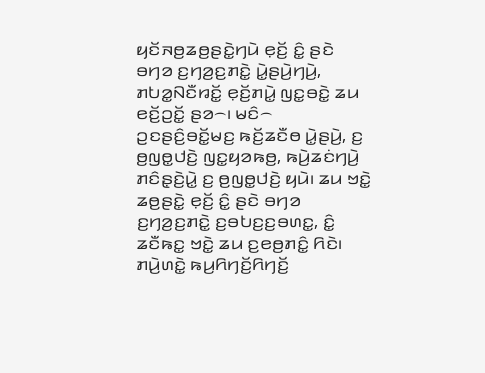ꤟꤢꤩꤏꤥ꤬ꤘꤥ꤬ꤔꤢꤧ꤭ꤚꤣꤧ ꤕ꤫ꤢꤩ꤬ ꤢꤨ꤭ ꤔꤢꤧ ꤋꤚꤤ ꤢ꤬ꤚꤤ꤬ꤢ꤬ꤊꤢꤧ꤭ ꤣꤧ꤭ꤔꤣꤧ꤬ꤚꤣꤧ꤬, ꤊꤝꤤ꤭ꤡꤢꤪꤙꤢꤩ꤭ ꤕ꤫ꤢꤩ꤬ꤊꤣꤧ꤭ ꤜꤢ꤭ꤋꤢꤧ꤭ ꤘꤣ ꤕꤢꤩ꤬ꤑꤢꤩ꤭ ꤔꤤ꤮꤯ ꤗꤢꤨ꤮ ꤑꤢꤔꤢꤨ꤬ꤋꤢꤩ꤭ꤗꤢ꤬ ꤒꤢꤩ꤬ꤘꤢꤪꤥ ꤣꤧ꤭ꤔꤣꤧ꤬, ꤢ꤬ ꤥ꤬ꤜꤥ꤭ꤓꤢꤧ꤬ ꤜꤢ꤭ꤟꤤꤒꤥ꤬, ꤒꤣꤧ꤬ꤘꤢꤦꤚꤣꤧ꤬ ꤊꤢꤨꤔ꤫ꤢꤧ꤬ꤣꤧ꤭ ꤢ꤬ ꤥ꤬ꤜꤥ꤭ꤓꤢꤧ꤬ ꤟꤣꤧ꤯ ꤘꤣ ꤠꤢꤧ꤭ ꤘꤥ꤬ꤔꤢꤧ꤭ ꤕ꤫ꤢꤩ꤬ ꤢꤨ꤭ ꤔꤢꤧ ꤋꤚꤤ ꤢ꤬ꤚꤤ꤬ꤢ꤬ꤊꤢꤧ꤭ ꤢ꤬ꤋꤝꤢ꤬ꤢ꤬ꤋꤛꤢ꤭, ꤢꤨ꤭ ꤘꤢꤪꤒꤢ꤭ ꤠꤢꤧ꤭ ꤘꤣ ꤢ꤬ꤕꤥ꤬ꤊꤢꤨ꤭ ꤖꤢꤧ꤯
ꤊꤣꤧ꤬ꤛꤢꤧ꤭ ꤒꤣ꤬ꤖꤚꤢꤩ꤬ꤖꤚꤢꤩ꤬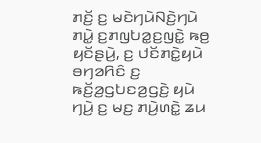ꤊꤢꤩ꤬ ꤢ꤬ ꤗꤢꤧꤚꤣꤧꤡꤢꤧ꤬ꤚꤣꤧ ꤊꤣꤧ꤭ ꤢ꤬ꤊꤜꤝꤤ꤭ꤢ꤬ꤜꤢꤧ꤭ ꤒꤥ꤬ ꤟꤢꤩꤔꤣꤧ꤬, ꤢ꤬ ꤓꤢꤩꤊꤢꤧ꤭ꤟꤣꤧ ꤋꤚꤤꤖꤢꤨ ꤢ꤬ ꤒꤢꤩ꤬ꤤ꤬ꤞꤝꤢꤤ꤬ꤞꤢꤧ꤬ ꤟꤣꤧ ꤚꤣꤧ꤬ ꤢ꤬ ꤗꤢ꤬ ꤊꤣꤧ꤬ꤛꤢꤧ꤭ ꤘꤣ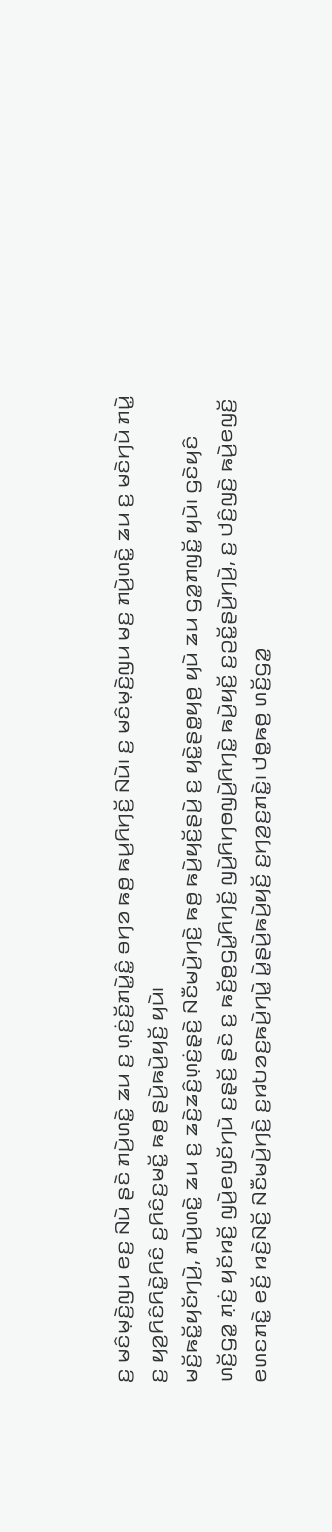ꤢ꤬ ꤗꤢꤨꤗ꤫ꤢꤧ꤬ꤜꤣ ꤕꤢ꤬ ꤡꤣꤧ ꤔꤢꤧ ꤊꤣꤧ꤬ꤛꤢꤧ꤭ ꤘꤣ ꤢ꤬ ꤛ꤫ꤢꤦ꤬ꤢꤩ꤬ꤊꤣꤧ꤭ꤢꤨ꤭ ꤋꤚꤤ ꤒꤥ꤬ ꤒꤣ꤬ꤖꤚꤢꤩ꤬ ꤡꤣꤧ꤯ ꤢ꤬ ꤗꤢꤨꤗ꤫ꤢꤧ꤬ꤜꤣ ꤗꤢ꤬ ꤊꤣꤧ꤬ꤛꤢꤧ꤭ ꤘꤣ ꤢ꤬ ꤗꤢꤧꤚꤣꤧ ꤊꤣꤧ꤭ ꤢ꤬ ꤟꤤ꤬ꤖꤢꤨꤖꤢꤧ꤭ꤖꤢꤨ ꤢ꤬ꤖꤢꤨꤢ꤬ꤗꤢꤩ꤭ ꤒꤥ꤬ ꤔꤣꤧ꤬ꤒꤣꤧ꤬ꤟꤢꤩ꤬ ꤟꤣꤧ꤯
ꤗꤢꤩ꤬ꤒꤢꤩ꤭ꤟꤢꤩꤚꤣꤧ꤬, ꤊꤣꤧ꤬ꤛꤢꤧ꤭ ꤘꤣ ꤢ꤬ ꤘꤢꤧ꤬ꤘꤢꤨ꤬ꤛ꤫ꤢꤦ꤬ꤔ꤫ꤢꤧ꤬ ꤡꤢꤪꤗꤣꤧ꤬ꤚꤢꤧ꤬ ꤒꤥ꤬ ꤒꤣꤧ꤬ꤟꤢꤩ꤬ꤔꤣꤧ꤬ ꤢ꤬ ꤟꤢꤧ꤭ꤔꤥ꤭ꤟꤥ꤬ ꤟꤣꤧ ꤘꤣ ꤞꤤ꤭ꤊꤜꤢꤩ꤭ ꤟꤣꤧ꤯ ꤞꤢꤧꤟꤢꤨ ꤛꤢꤩ꤬ꤞꤤ꤭ ꤊ꤫ꤢꤦ꤬ ꤟꤢꤩꤙꤢꤩ꤬ ꤜꤣꤧ꤬ꤕꤜꤢꤩꤚꤣꤧ ꤢ꤬ꤔ꤫ꤢꤩ꤬ ꤔꤢꤧ ꤢ꤬ ꤒꤢꤩ꤬ꤥ꤬ꤞꤣꤧ꤭ꤖꤚꤢꤩ꤬ ꤜꤣꤧ꤬ꤖꤚꤥꤜꤣꤧ꤬ꤖꤚꤢꤧ꤭ ꤒꤣꤧ꤬ꤟꤢꤩ꤬ ꤢ꤬ꤑꤢꤩ꤭ꤔꤣꤧ꤬ꤚꤣꤧ꤬, ꤢ꤬ ꤓꤢꤨ꤬ꤜꤢꤧ꤬ ꤒꤣꤧ꤬ꤕꤜꤢꤩ꤬ ꤕꤛꤢꤊꤢꤧ꤭ ꤕꤢꤩ꤬ ꤙꤢꤧ꤬ꤡꤢꤩ꤬ ꤡꤢꤪꤗꤣꤧ꤬ꤚꤢꤧ꤬ ꤢ꤬ꤙꤝꤤꤢ꤬ꤒꤣꤧ꤬ꤚꤣꤧ꤭ ꤣꤧ꤭ꤔꤣꤧ꤬ꤒꤣꤧ꤬ꤟꤢꤩ꤬ ꤢ꤬ꤚꤤ꤬ꤢ꤬ꤊꤢꤧ꤭꤯ ꤓꤥ꤭ꤒꤥ꤬ ꤛꤢꤩ꤬ꤞꤤ꤭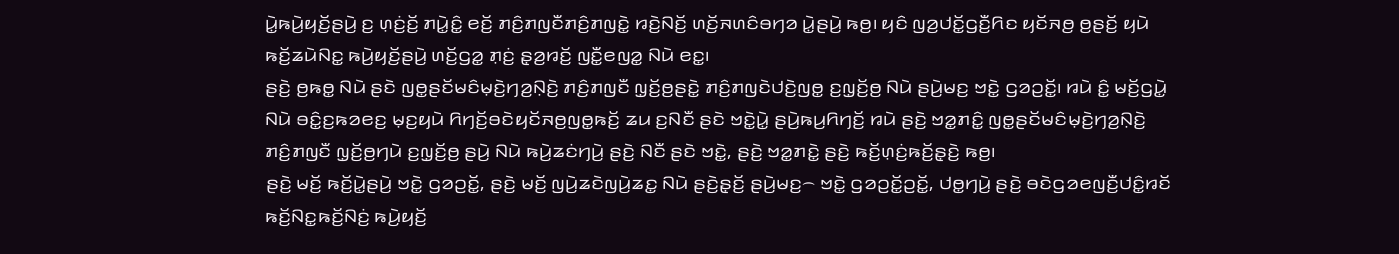ꤣꤧ꤭ꤒꤣꤧ꤬ꤟꤢꤩ꤬ꤔꤣꤧ꤬ ꤢ꤬ ꤛ꤫ꤢꤦ꤬ꤢꤩ꤬ ꤊꤣꤧ꤭ꤢꤨ꤭ ꤕꤢꤩ꤬ ꤊꤢꤨ꤬ꤊꤜꤢꤪꤊꤢꤨ꤬ꤊꤜꤢꤧ꤭ ꤙꤢꤧ꤬ꤡꤢꤩ꤬ ꤛꤢꤩ꤬ꤏꤛꤢꤨꤋꤚꤤ ꤣꤧ꤭ꤔꤣꤧ꤬ ꤒꤥ꤬꤯ ꤟꤢꤨ ꤜꤤ꤬ꤓꤢꤩ꤭ꤞꤢꤪ꤬ꤖꤢ ꤟꤢꤩꤏꤥ꤬ ꤥ꤬ꤔꤢꤩ꤬ ꤟꤣꤧ ꤒꤢꤩ꤬ꤘꤣꤧꤡꤢ꤭ ꤒꤣꤧ꤬ꤟꤢꤩ꤬ꤔꤣꤧ꤬ ꤛꤢꤩ꤬ꤞꤤ꤭ ꤊ꤫ꤢꤦ꤬ ꤔ꤫ꤤ꤬ꤙꤢꤩ꤬ ꤜꤢꤪ꤭ꤕꤜꤤ꤭ ꤡꤣꤧ ꤕꤢ꤭꤯
ꤔꤢꤧ꤬ ꤥ꤬ꤒꤥ꤭ ꤡꤣꤧ ꤔꤢꤧ ꤜꤥ꤭ꤔꤢꤩꤗꤢꤨꤗ꤫ꤢꤧ꤬ꤚꤤ꤬ꤡ꤫ꤢꤧ꤬ ꤊꤢꤨ꤬ꤊꤜꤢꤪ ꤜ꤫ꤢꤩ꤬ꤥ꤬ꤔꤢꤧ꤭ ꤊꤢꤨ꤬ꤊꤜꤢꤧꤓꤢꤧ꤬ꤜꤥ꤭ ꤢ꤬ꤜ꤫ꤢꤩ꤬ꤥ꤬ ꤡꤣꤧ ꤔꤣꤧ꤬ꤗꤢ꤬ ꤠꤢꤧ꤭ ꤞꤤꤑꤢꤩ꤭꤯ ꤙꤣꤧ ꤢꤨ꤭ ꤗꤢꤩ꤬ꤞꤣꤧ꤭ ꤡꤣꤧ ꤋꤢꤨ꤭ꤢ꤬ꤒꤤꤕꤢ꤬ ꤗ꤫ꤢ꤬ꤟꤣꤧ ꤖꤚꤢꤩ꤬ꤋꤢꤧꤟꤢꤩꤏꤥ꤬ꤜꤥ꤭ꤒꤢꤩ꤬ ꤘꤣ ꤢ꤬ꤡꤢꤪ ꤔꤢꤧ ꤠꤢꤧ꤭ꤣꤧ꤭ ꤔꤣꤧ꤬ꤒꤣ꤬ꤖꤚꤢꤩ꤬ ꤙꤣꤧ ꤔꤢꤧ꤬ ꤠꤤ꤭ꤊꤢꤨ꤭ ꤜꤥ꤭ꤔꤢꤩꤗꤢꤨꤗ꤫ꤢꤧ꤬ꤚꤤ꤬ꤡ꤫ꤢꤧ꤬ ꤊꤢꤨ꤬ꤊꤜꤢꤪ ꤜ꤫ꤢꤩ꤬ꤥ꤬ꤚꤣꤧ ꤢ꤬ꤜ꤫ꤢꤩ꤬ꤥ꤬ ꤔꤣꤧ꤬ ꤡꤣꤧ ꤒꤣꤧ꤬ꤘꤢꤦꤚꤣꤧ꤬ ꤔꤢꤧ꤬ ꤡꤢꤪ ꤔꤢꤧ ꤠꤢꤧ꤭, ꤔꤢꤧ꤬ ꤠꤤ꤭ꤊꤢꤧ꤭ ꤔꤢꤧ꤬ ꤒꤢꤩ꤬ꤛ꤫ꤢꤦ꤬ꤒꤢꤩ꤬ꤔ꤫ꤢꤧ꤬ ꤒꤥ꤬꤯
ꤔꤢꤧ꤬ ꤗꤢꤩ꤬ ꤒꤢꤩ꤬ꤣꤧ꤭ꤔꤣꤧ꤬ ꤠꤢꤧ꤭ ꤞꤤꤑꤢꤩ꤭, ꤔꤢꤧ꤬ ꤗꤢꤩ꤬ ꤜꤣꤧ꤬ꤘꤢꤧꤜꤣꤧ꤬ꤘꤢ꤭ ꤡꤣꤧ ꤔꤢꤧ꤬ꤔ꤫ꤢꤩ꤬ ꤔꤣꤧ꤬ꤗꤢ꤬꤮ ꤠꤢꤧ꤭ ꤞꤤꤑꤢꤩ꤭ꤑꤢꤩ꤭, ꤓꤥ꤭ꤚꤣꤧ꤬ ꤔꤢꤧ꤬ ꤋꤢꤧꤞꤤꤕꤜꤢꤪ꤬ꤓꤢꤨ꤭ꤙꤢꤩ ꤒꤢꤩ꤬ꤡꤢ꤭ꤒꤢꤩ꤬ꤡꤢꤦ꤬ ꤒꤣꤧ꤬ꤟꤢꤩ꤬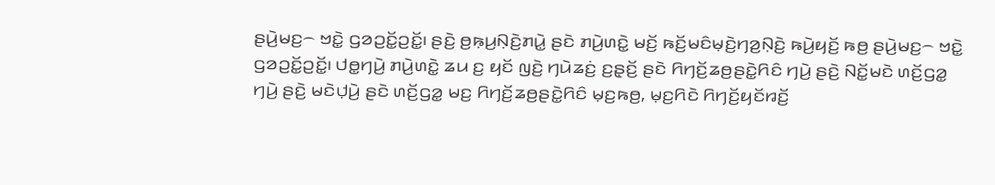ꤔꤣꤧ꤬ꤗꤢ꤬꤮ ꤠꤢꤧ꤭ ꤞꤤꤑꤢꤩ꤭ꤑꤢꤩ꤭꤯ ꤔꤢꤧ꤬ ꤥ꤬ꤒ꤫ꤣ꤬ꤡ꤫ꤢꤧ꤬ꤊꤣꤧ꤭ ꤔꤢꤧ ꤊꤣꤧ꤬ꤛꤢꤧ꤭ ꤗꤢꤩ꤬ ꤒꤢꤩ꤬ꤗꤢꤨꤗ꤫ꤢꤧ꤬ꤚꤤ꤬ꤡ꤫ꤢꤧ꤬ ꤒꤣꤧ꤬ꤟꤢꤩ꤬ ꤒꤥ꤬ ꤔꤣꤧ꤬ꤗꤢ꤬꤮ ꤠꤢꤧ꤭ ꤞꤤꤑꤢꤩ꤭ꤑꤢꤩ꤭꤯ ꤓꤥ꤭ꤚꤣꤧ꤬ ꤊꤣꤧ꤬ꤛꤢꤧ꤭ ꤘꤣ ꤢ꤬ ꤟꤢꤩ ꤜꤢꤧ꤬ ꤚꤣꤧꤘꤢꤦ꤬ ꤢ꤬ꤔ꤫ꤢꤩ꤬ ꤔꤢꤧ ꤖꤚꤢꤩ꤬ꤘꤥ꤬ꤔꤢꤧ꤭ꤖꤢꤨ ꤚꤣꤧ꤬ ꤔꤢꤧ꤬ ꤡꤢꤩ꤭ꤗꤢꤧ ꤛꤢꤩ꤬ꤞꤤ꤭ ꤚꤣꤧ꤬ ꤔꤢꤧ꤬ ꤗꤢꤧꤓ꤫ꤣꤧ꤬ ꤔꤢꤧ ꤛꤢꤩ꤬ꤞꤤ꤭ ꤗꤢ꤬ ꤖꤚꤢꤩ꤬ꤘꤥ꤬ꤔꤢꤧ꤭ꤖꤢꤨ ꤗ꤫ꤢ꤬ꤒꤥ꤬, ꤗ꤫ꤢ꤬ꤖꤢꤧ ꤖꤚꤢꤩ꤬ꤟꤢꤩꤙꤢꤩ꤬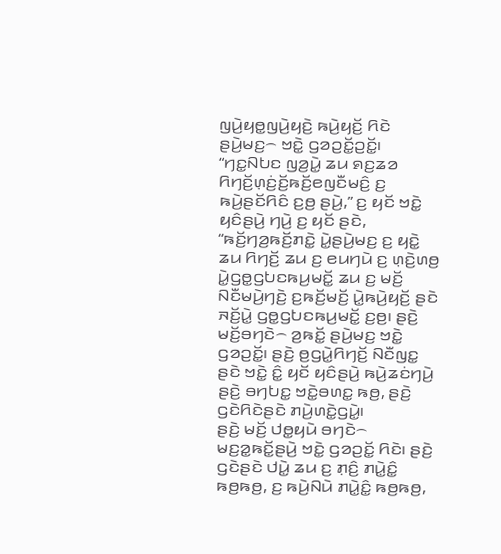ꤜꤣꤧ꤬ꤟꤥ꤭ꤜꤣꤧ꤬ꤟꤢꤧ꤬ ꤒꤣꤧ꤬ꤟꤢꤩ꤬ ꤖꤢꤧ ꤔꤣꤧ꤬ꤗꤢ꤬꤮ ꤠꤢꤧ꤭ ꤞꤤꤑꤢꤩ꤭ꤑꤢꤩ꤭꤯
“ꤚꤢ꤭ꤡꤝꤢ ꤜꤤ꤬ꤣꤧ꤭ ꤘꤣ ꤎꤢ꤬ꤘꤤ ꤖꤚꤢꤩ꤬ꤛ꤫ꤢꤦ꤬ꤢꤩ꤬ꤒꤢꤩ꤬ꤕꤜꤢꤪꤗꤢꤨ꤬ ꤢ꤬ ꤒꤣꤧ꤬ꤔꤢꤩꤖꤢꤨ ꤢ꤬ꤥ꤬ ꤔꤣꤧ꤬,” ꤢ꤬ ꤟꤢꤩ ꤠꤢꤧ꤭ ꤟꤢꤨꤔꤣꤧ꤬ ꤚꤣꤧ꤬ ꤢ꤬ ꤟꤢꤩ ꤔꤢꤧ, “ꤒꤢꤩ꤬ꤚꤤ꤬ꤒꤢꤩ꤬ꤊꤢꤧ꤭ ꤣꤧ꤭ꤔꤣꤧ꤬ꤗꤢ꤬ ꤢ꤬ ꤟꤢꤧ꤭ ꤘꤣ ꤖꤚꤢꤩ꤬ ꤘꤣ ꤢ꤬ ꤕꤣꤚꤣꤧ ꤢ꤬ ꤛ꤫ꤢꤧ꤬ꤛꤥ꤬ ꤣꤧ꤭ꤞꤥ꤭ꤞꤝꤢꤒꤣ꤬ꤗꤢꤩ꤭ ꤘꤣ ꤢ꤬ ꤗꤢꤩ꤬ ꤡꤢꤪꤗꤣꤧ꤬ꤚꤢꤧ꤬ ꤢ꤬ꤒꤢꤩ꤬ꤗꤢꤩ꤬ ꤣꤧ꤭ꤒꤣꤧ꤬ꤟꤢꤩ꤬ ꤔꤢꤧ ꤏꤢꤩ꤬ꤣꤧ꤭ ꤞꤥ꤭ꤞꤝꤢꤒꤣ꤬ꤗꤢꤩ꤭ ꤢ꤬ꤥ꤬꤯ ꤔꤢꤧ꤬ ꤗꤢꤩ꤬ꤋꤚꤢꤧ꤮ ꤤ꤬ꤒꤢꤩ꤭ ꤔꤣꤧ꤬ꤗꤢ꤬ ꤠꤢꤧ꤭ ꤞꤤꤑꤢꤩ꤭꤯ ꤔꤢꤧ꤬ ꤥ꤬ꤞꤣꤧ꤭ꤖꤚꤢꤩ꤬ ꤡꤢꤪꤜꤢ꤭ ꤔꤢꤧ ꤠꤢꤧ꤭ ꤢꤨ꤭ ꤟꤢꤩ ꤟꤢꤨꤔꤣꤧ꤬ ꤒꤣꤧ꤬ꤘꤢꤦꤚꤣꤧ꤬ ꤔꤢꤧ꤬ ꤋꤚꤝꤢ꤭ ꤠꤢꤧ꤭ꤋꤛꤢ꤭ ꤒꤥ꤬, ꤔꤢꤧ꤬ ꤞꤢꤧꤖꤢꤧꤔꤢꤧ ꤊꤣꤧ꤬ꤛꤢꤧ꤭ꤞꤣꤧ꤭꤯
ꤔꤢꤧ꤬ ꤗꤢꤩ꤬ ꤓꤥ꤭ꤟꤣꤧ ꤋꤚꤢꤧ꤮ ꤗꤢ꤬ꤤ꤭ꤒꤢꤩ꤭ꤔꤣꤧ꤬ ꤠꤢꤧ꤭ ꤞꤤꤑꤢꤩ꤭ ꤖꤢꤧ꤯ ꤔꤢꤧ꤬ ꤞꤢꤧꤔꤢꤧ ꤓꤣꤧ꤭ ꤘꤣ ꤢ꤬ ꤊ꤫ꤢꤨ꤬ ꤊꤣꤧ꤭ꤢꤨ꤭ ꤒꤥ꤬ꤒꤥ꤬, ꤢ꤬ ꤒꤣꤧ꤬ꤡꤣꤧ ꤊꤣꤧ꤭ꤢꤨ꤭ ꤒꤥ꤬ꤒꤥ꤬,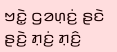ꤠꤢꤧ꤭ ꤞꤤꤛ꤫ꤢꤦ꤬ ꤔꤢꤧ ꤔꤢꤧ꤬ ꤊ꤫ꤢꤦ꤬ ꤊ꤫ꤢꤨ꤬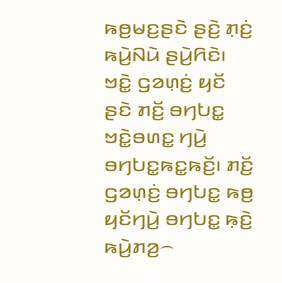ꤒꤥ꤬ꤗꤢ꤬ꤔꤢꤧ ꤔꤢꤧ꤬ ꤊ꤫ꤢꤦ꤬ ꤒꤣꤧ꤬ꤡꤣꤧ ꤔꤣꤧ꤬ꤖꤢꤧ꤯ ꤠꤢꤧ꤭ ꤞꤤꤛ꤫ꤢꤦ꤬ ꤟꤢꤩ ꤔꤢꤧ ꤊꤢꤩ꤬ ꤋꤚꤝꤢ꤭ ꤠꤢꤧ꤭ꤋꤛꤢ꤭ ꤚꤣꤧ꤬ ꤋꤚꤝꤢ꤭ꤒꤢ꤭ꤒꤢꤩ꤬꤯ ꤊꤢꤩ꤬ ꤞꤤꤛ꤫ꤢꤦ꤬ ꤋꤚꤝꤢ꤭ ꤒꤥ꤬ ꤟꤢꤩꤚꤣꤧ꤬ ꤋꤚꤝꤢ꤭ ꤒ꤫ꤢꤧ꤬ ꤒꤣꤧ꤬ꤊꤤ꤬꤮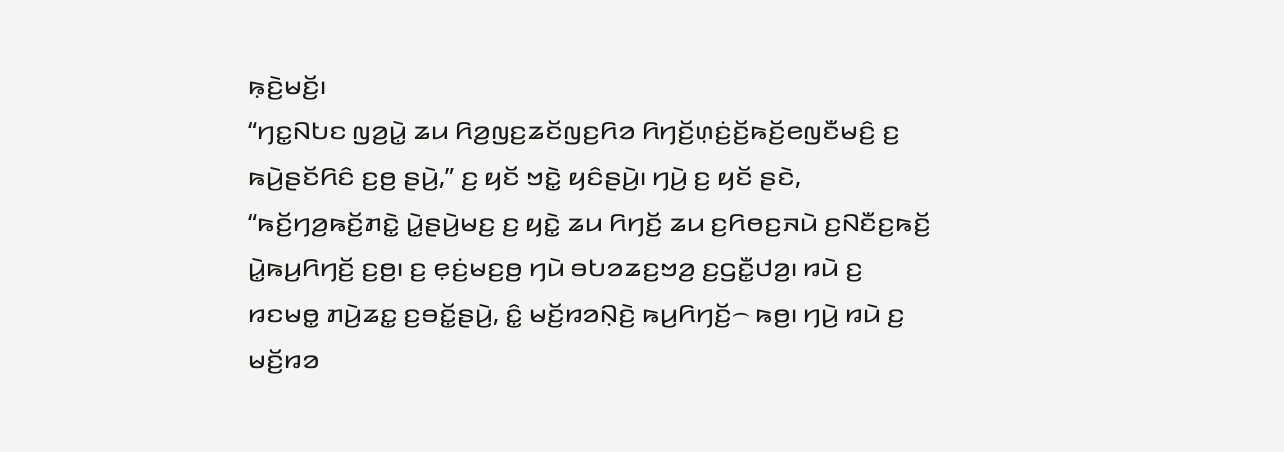ꤒ꤫ꤢꤧ꤬ꤗꤢꤩ꤬꤯
“ꤚꤢ꤭ꤡꤝꤢ ꤜꤤ꤬ꤣꤧ꤭ ꤘꤣ ꤖꤤ꤬ꤜꤢ꤬ꤘꤢꤩꤜꤢ꤬ꤖꤤ ꤖꤚꤢꤩ꤬ꤛ꤫ꤢꤦ꤬ꤢꤩ꤬ꤒꤢꤩ꤬ꤕꤜꤢꤪꤗꤢꤨ꤬ ꤢ꤬ ꤒꤣꤧ꤬ꤔꤢꤩꤖꤢꤨ ꤢ꤬ꤥ꤬ ꤔꤣꤧ꤬,” ꤢ꤬ ꤟꤢꤩ ꤠꤢꤧ꤭ ꤟꤢꤨꤔꤣꤧ꤬꤯ ꤚꤣꤧ꤬ ꤢ꤬ ꤟꤢꤩ ꤔꤢꤧ, “ꤒꤢꤩ꤬ꤚꤤ꤬ꤒꤢꤩ꤬ꤊꤢꤧ꤭ ꤣꤧ꤭ꤔꤣꤧ꤬ꤗꤢ꤬ ꤢ꤬ ꤟꤢꤧ꤭ ꤘꤣ ꤖꤚꤢꤩ꤬ ꤘꤣ ꤢ꤬ꤖꤥꤢ꤬ꤏꤣꤧ ꤢ꤬ꤡꤢꤪꤢ꤬ꤒꤢꤩ꤬ ꤣꤧ꤭ꤒꤣ꤬ꤖꤚꤢꤩ꤬ ꤢ꤬ꤥ꤬꤯ ꤢ꤬ ꤕ꤫ꤢꤦ꤬ꤗꤢ꤬ꤥ꤬ ꤚꤣꤧ ꤋꤝꤤꤘꤢ꤬ꤠꤤ꤬ ꤢ꤬ꤞꤢꤪ꤭ꤓꤤ꤬꤯ ꤙꤣꤧ ꤢ꤬ ꤙꤢꤗꤥ꤭ ꤊꤣꤧ꤬ꤘꤢ꤭ ꤢ꤬ꤋꤢꤩ꤭ꤔꤣꤧ꤬, ꤢꤨ꤭ ꤗꤢꤩ꤬ꤙꤤꤡ꤫ꤢꤧ꤬ ꤒꤣ꤬ꤖꤚꤢꤩ꤬꤮ ꤒꤥ꤬꤯ ꤚꤣꤧ꤬ ꤙꤣꤧ ꤢ꤬ ꤗꤢꤩ꤬ꤙꤤ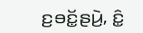ꤢ꤬ꤋꤢꤩ꤭ꤔꤣꤧ꤬, ꤢꤨ꤭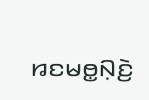ꤙꤢꤗꤥ꤭ꤡ꤫ꤢꤧ꤬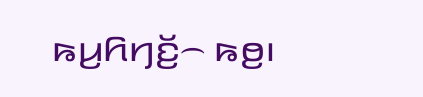ꤒꤣ꤬ꤖꤚꤢꤩ꤬꤮ ꤒꤥ꤬꤯